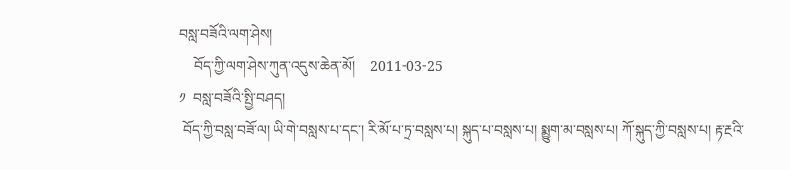བསླ་བཟོའི་ལག་ཤེས།
    བོད་ཀྱི་ལག་ཤེས་ཀུན་འདུས་ཆེན་མོ།    2011-03-25
༡  བསླ་བཟོའི་སྤྱི་བཤད།
 བོད་ཀྱི་བསླ་བཟོ་ལ། ཡི་གེ་བསླས་པ་དང་། རི་མོ་པ་ཏྲ་བསླས་པ། སྐུད་པ་བསླས་པ། སྨྱུག་མ་བསླས་པ། ཀོ་སྐུད་ཀྱི་བསླས་པ། རྟ་རྔའི་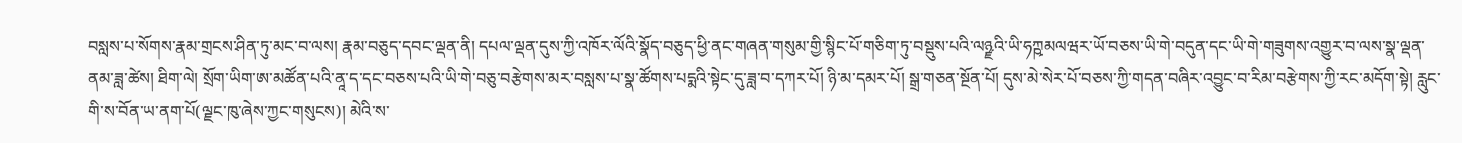བསླས་པ་སོགས་རྣམ་གྲངས་ཤིན་ཏུ་མང་བ་ལས། རྣམ་བཅུད་དབང་ལྡན་ནི། དཔལ་ལྡན་དུས་ཀྱི་འཁོར་ལོའི་སྣོད་བཅུད་ཕྱི་ནང་གཞན་གསུམ་གྱི་སྙིང་པོ་གཅིག་ཏུ་བསྡུས་པའི་ལཉྫའི་ཡི་ཧཀྵམལཝར་ཡོ་བཅས་ཡི་གེ་བདུན་དང་ཡི་གེ་གཟུགས་འགྱུར་བ་ལས་སྣ་ལྡན་ནམ་ཟླ་ཚེས། ཐིག་ལེ། སྲོག་ཡིག་ཨ་མཚོན་པའི་ནཱ་ད་དང་བཅས་པའི་ཡི་གེ་བཅུ་བརྩེགས་མར་བསླས་པ་སྣ་ཚོགས་པདྨའི་སྟེང་དུ་ཟླ་བ་དཀར་པོ། ཉི་མ་དམར་པོ། སྒྲ་གཅན་སྔོན་པོ། དུས་མེ་སེར་པོ་བཅས་ཀྱི་གདན་བཞིར་འབྱུང་བ་རིམ་བརྩེགས་ཀྱི་རང་མདོག་སྟེ། རླུང་གི་ས་བོན་ཡ་ནག་པོ(ལྗང་ཁུ་ཞེས་ཀྱང་གསུངས)། མེའི་ས་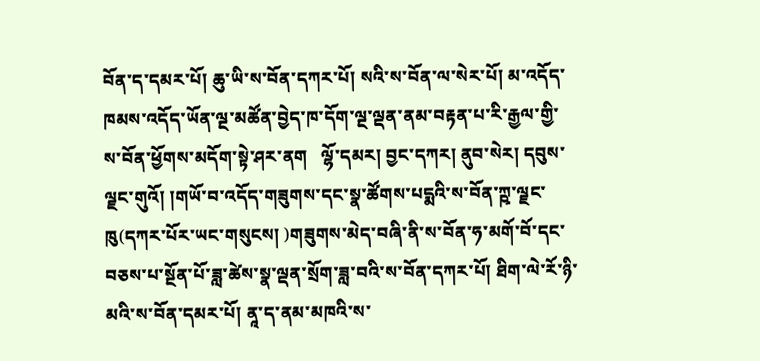བོན་ད་དམར་པོ། ཆུ་ཡི་ས་བོན་དཀར་པོ། སའི་ས་བོན་ལ་སེར་པོ། མ་འདོད་ཁམས་འདོད་ཡོན་ལྔ་མཚོན་བྱེད་ཁ་དོག་ལྔ་ལྡན་ནམ་བརྟན་པ་རི་རྒྱལ་གྱི་ས་བོན་ཕྱོགས་མདོག་སྟེ་ཤར་ནག   ལྷོ་དམར། བྱང་དཀར། ནུབ་སེར། དབུས་ལྗང་གུའོ། །གཡོ་བ་འདོད་གཟུགས་དང་སྣ་ཚོགས་པདྨའི་ས་བོན་ཀྵ་ལྗང་ཁུ(དཀར་པོར་ཡང་གསུངས། )གཟུགས་མེད་བཞི་ནི་ས་བོན་ཧ་མགོ་བོ་དང་བཅས་པ་སྔོན་པོ་ཟླ་ཚེས་སྣ་ལྡན་སྲོག་ཟླ་བའི་ས་བོན་དཀར་པོ། ཐིག་ལེ་རོ་ཉི་མའི་ས་བོན་དམར་པོ། ནཱ་ད་ནམ་མཁའི་ས་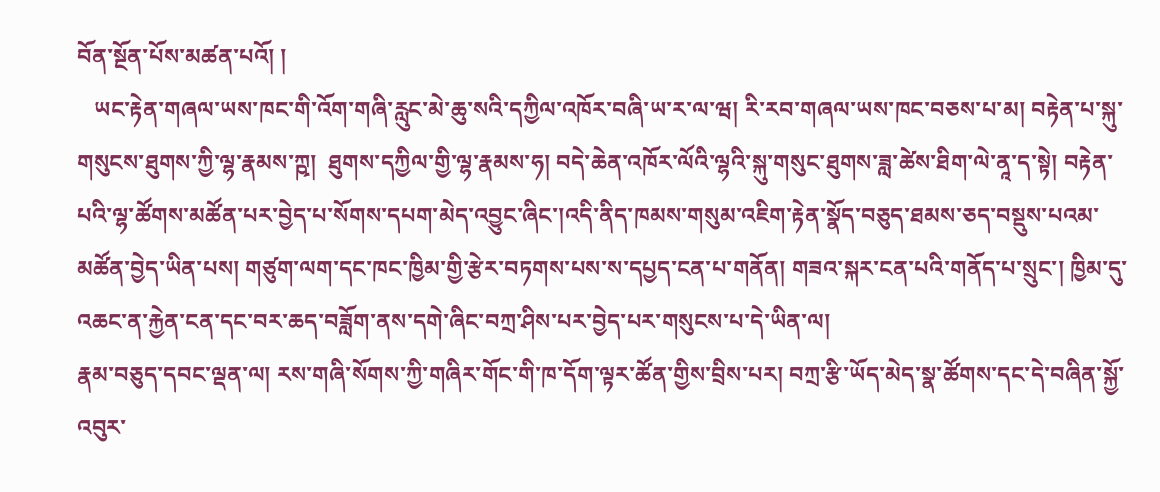བོན་སྔོན་པོས་མཚན་པའོ། །
   ཡང་རྟེན་གཞལ་ཡས་ཁང་གི་འོག་གཞི་རླུང་མེ་ཆུ་སའི་དཀྱིལ་འཁོར་བཞི་ཡ་ར་ལ་ཝ། རི་རབ་གཞལ་ཡས་ཁང་བཅས་པ་མ། བརྟེན་པ་སྐུ་གསུངས་ཐུགས་ཀྱི་ལྷ་རྣམས་ཀྵ།  ཐུགས་དཀྱིལ་གྱི་ལྷ་རྣམས་ཧ། བདེ་ཆེན་འཁོར་ལོའི་ལྷའི་སྐུ་གསུང་ཐུགས་ཟླ་ཚེས་ཐིག་ལེ་ནཱ་ད་སྟེ། བརྟེན་པའི་ལྷ་ཚོགས་མཚོན་པར་བྱེད་པ་སོགས་དཔག་མེད་འབྱུང་ཞིང་།འདི་ནིད་ཁམས་གསུམ་འཇིག་རྟེན་སྣོད་བཅུད་ཐམས་ཅད་བསྡུས་པའམ་མཚོན་བྱེད་ཡིན་པས། གཙུག་ལག་དང་ཁང་ཁྱིམ་གྱི་རྩེར་བཏགས་པས་ས་དཔྱད་ངན་པ་གནོན། གཟའ་སྐར་ངན་པའི་གནོད་པ་སྲུང་། ཁྱིམ་དུ་འཆང་ན་རྐྱེན་ངན་དང་བར་ཆད་བཟློག་ནས་དགེ་ཞིང་བཀྲ་ཤིས་པར་བྱེད་པར་གསུངས་པ་དེ་ཡིན་ལ།
རྣམ་བཅུད་དབང་ལྡན་ལ། རས་གཞི་སོགས་ཀྱི་གཞིར་གོང་གི་ཁ་དོག་ལྟར་ཚོན་གྱིས་བྲིས་པར། བཀྲ་རྩི་ཡོད་མེད་སྣ་ཚོགས་དང་དེ་བཞིན་སྐྱོ་འབུར་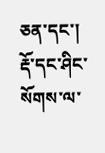ཅན་དང་། རྡོ་དང་ཤིང་སོགས་ལ་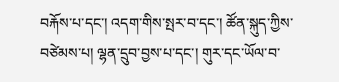བརྐོས་པ་དང་། འདག་གིས་སྤར་བ་དང་། ཚོན་སྐུད་ཀྱིས་བཙེམས་པ། ལྷན་དྲུབ་བྱས་པ་དང་། གུར་དང་ཡོལ་བ་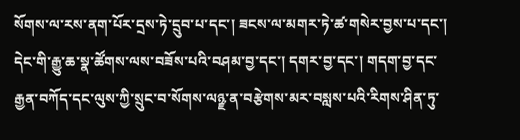སོགས་ལ་རས་ནག་པོར་དྲས་ཏེ་དྲུབ་པ་དང་། ཟངས་ལ་མགར་ཏེ་ཚ་གསེར་བྱས་པ་དང་། དེང་གི་རྒྱུ་ཆ་སྣ་ཚོགས་ལས་བཟོས་པའི་བཤམ་བྱ་དང་། དགར་བྱ་དང་། གདག་བྱ་དང་རྒྱན་བཀོད་དང་ལུས་ཀྱི་སྲུང་བ་སོགས་ལཉྫ་ན་བརྩེགས་མར་བསླས་པའི་རིགས་ཤིན་ཏུ་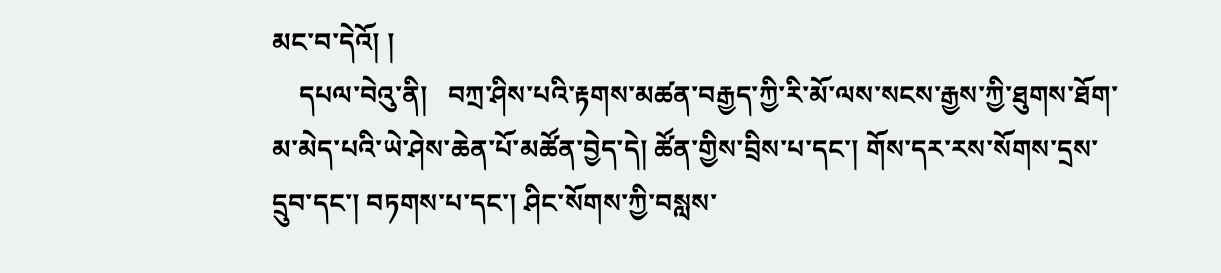མང་བ་དེའོ། །
    དཔལ་བེའུ་ནི།   བཀྲ་ཤིས་པའི་རྟགས་མཚན་བརྒྱད་ཀྱི་རི་མོ་ལས་སངས་རྒྱས་ཀྱི་ཐུགས་ཐོག་མ་མེད་པའི་ཡེ་ཤེས་ཆེན་པོ་མཚོན་བྱེད་དེ། ཚོན་གྱིས་བྲིས་པ་དང་། གོས་དར་རས་སོགས་དྲས་དྲུབ་དང་། བཏགས་པ་དང་། ཤིང་སོགས་ཀྱི་བསླས་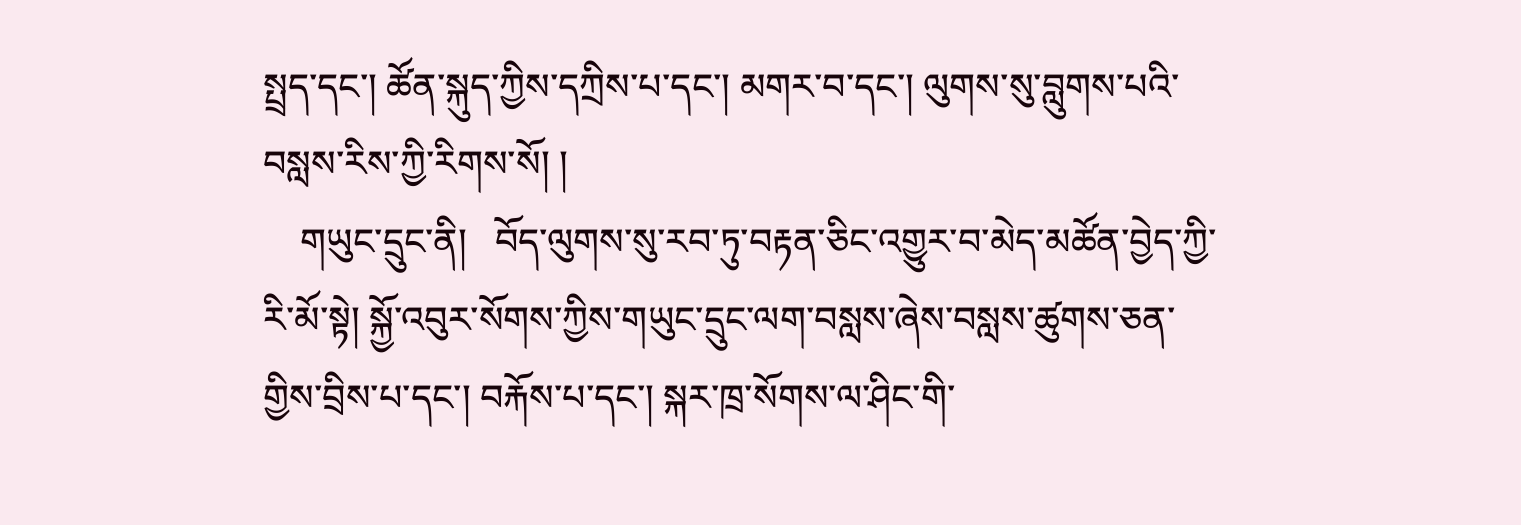སྤྲད་དང་། ཚོན་སྐུད་ཀྱིས་དཀྲིས་པ་དང་། མགར་བ་དང་། ལུགས་སུ་བླུགས་པའི་བསླས་རིས་ཀྱི་རིགས་སོ། །
    གཡུང་དྲུང་ནི།   བོད་ལུགས་སུ་རབ་ཏུ་བརྟན་ཅིང་འགྱུར་བ་མེད་མཚོན་བྱེད་ཀྱི་རི་མོ་སྟེ། སྐྱོ་འབུར་སོགས་ཀྱིས་གཡུང་དྲུང་ལག་བསླས་ཞེས་བསླས་ཚུགས་ཅན་གྱིས་བྲིས་པ་དང་། བརྐོས་པ་དང་། སྐར་ཁྲ་སོགས་ལ་ཤིང་གི་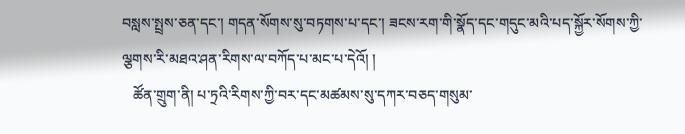བསླས་སྤྲས་ཅན་དང་། གདན་སོགས་སུ་བཏགས་པ་དང་། ཟངས་རག་གི་སྣོད་དང་གདུང་མའི་པད་སྐྱོར་སོགས་ཀྱི་ལྕགས་རི་མཐའ་ཤན་རིགས་ལ་བཀོད་པ་མང་པ་དེའོ། །
   ཚོན་གྲུག་ནི། པ་ཏྲའི་རིགས་ཀྱི་བར་དང་མཚམས་སུ་དཀར་བཅད་གསུམ་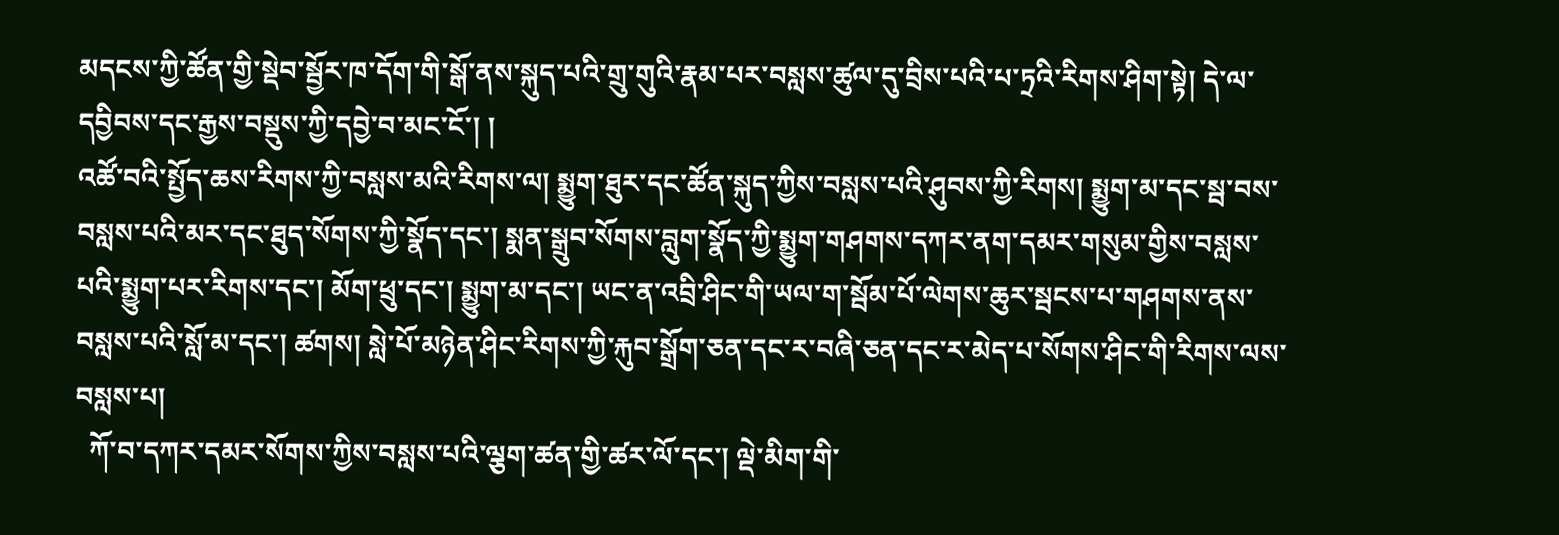མདངས་ཀྱི་ཚོན་གྱི་སྡེབ་སྦྱོར་ཁ་དོག་གི་སྒོ་ནས་སྐུད་པའི་གྲུ་གུའི་རྣམ་པར་བསླས་ཚུལ་དུ་བྲིས་པའི་པ་ཏྲའི་རིགས་ཤིག་སྟེ། དེ་ལ་དབྱིབས་དང་རྒྱས་བསྡུས་ཀྱི་དབྱེ་བ་མང་ངོ་། །
འཚོ་བའི་སྤྱོད་ཆས་རིགས་ཀྱི་བསླས་མའི་རིགས་ལ། སྨྱུག་ཐུར་དང་ཚོན་སྐུད་ཀྱིས་བསླས་པའི་ཤུབས་ཀྱི་རིགས། སྨྱུག་མ་དང་སྦ་བས་བསླས་པའི་མར་དང་ཐུད་སོགས་ཀྱི་སྣོད་དང་། སྨན་སྒྲུབ་སོགས་བླུག་སྣོད་ཀྱི་སྨྱུག་གཤགས་དཀར་ནག་དམར་གསུམ་གྱིས་བསླས་པའི་སྨྱུག་པར་རིགས་དང་། མོག་ཕྲུ་དང་། སྨྱུག་མ་དང་། ཡང་ན་འབྲི་ཤིང་གི་ཡལ་ག་སྦོམ་པོ་ལེགས་ཆུར་སྦངས་པ་གཤགས་ནས་བསླས་པའི་སློ་མ་དང་། ཚགས། སླེ་པོ་མཉེན་ཤིང་རིགས་ཀྱི་རྐུབ་སྒྲོག་ཅན་དང་ར་བཞི་ཅན་དང་ར་མེད་པ་སོགས་ཤིང་གི་རིགས་ལས་བསླས་པ།
  ཀོ་བ་དཀར་དམར་སོགས་ཀྱིས་བསླས་པའི་ལྕག་ཚན་གྱི་ཚར་ལོ་དང་། ལྡེ་མིག་གི་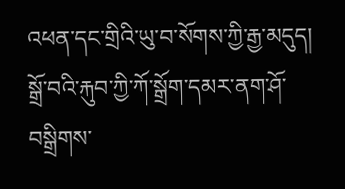འཕན་དང་གྲིའི་ཡུ་བ་སོགས་ཀྱི་རྒྱ་མདུད། སྒྲོ་བའི་རྐུབ་ཀྱི་ཀོ་སྒྲོག་དམར་ནག་ཤོ་བསྒྲིགས་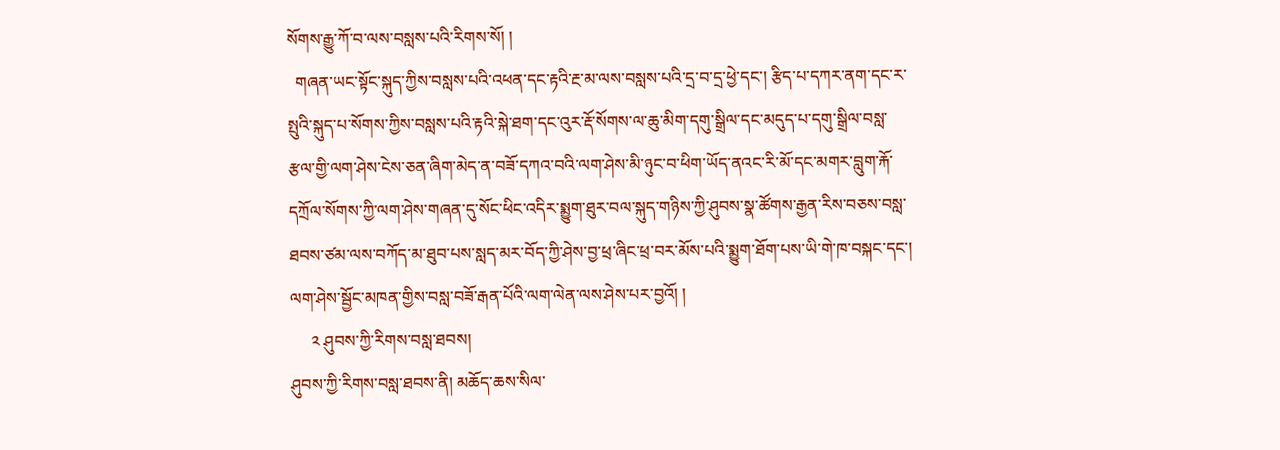སོགས་རྒྱུ་ཀོ་བ་ལས་བསླས་པའི་རིགས་སོ། །
  གཞན་ཡང་སྟོང་སྐུད་ཀྱིས་བསླས་པའི་འཕན་དང་རྟའི་རྔ་མ་ལས་བསླས་པའི་དྲ་བ་དྲ་ཕྱེ་དང་། རྩིད་པ་དཀར་ནག་དང་ར་སྤུའི་སྐུད་པ་སོགས་ཀྱིས་བསླས་པའི་རྟའི་སྐེ་ཐག་དང་འུར་རྡོ་སོགས་ལ་ཆུ་མིག་དགུ་སྒྲིལ་དང་མདུད་པ་དགུ་སྒྲིལ་བསླ་རྩལ་གྱི་ལག་ཤེས་ངེས་ཅན་ཞིག་མེད་ན་བཟོ་དཀའ་བའི་ལག་ཤེས་མི་ཉུང་བ་ཕིག་ཡོད་ནའང་རི་མོ་དང་མགར་བླུག་རྐོ་དཀྲོལ་སོགས་ཀྱི་ལག་ཤེས་གཞན་དུ་སོང་ཕིང་འདིར་སྨྱུག་ཐུར་བལ་སྐུད་གཉིས་ཀྱི་ཤུབས་སྣ་ཚོགས་རྒྱན་རིས་བཅས་བསླ་ཐབས་ཙམ་ལས་བཀོད་མ་ཐུབ་པས་སླད་མར་བོད་ཀྱི་ཤེས་བྱ་ཕྲ་ཞིང་ཕྲ་བར་མོས་པའི་སྨྱུག་ཐོག་པས་ཡི་གེ་ཁ་བསྐང་དང་། ལག་ཤེས་སྦྱོང་མཁན་གྱིས་བསླ་བཟོ་རྒན་པོའི་ལག་ལེན་ལས་ཤེས་པར་བྱའོ། །
     ༢ ཤུབས་ཀྱི་རིགས་བསླ་ཐབས།
ཤུབས་ཀྱི་རིགས་བསླ་ཐབས་ནི། མཆོད་ཆས་སིལ་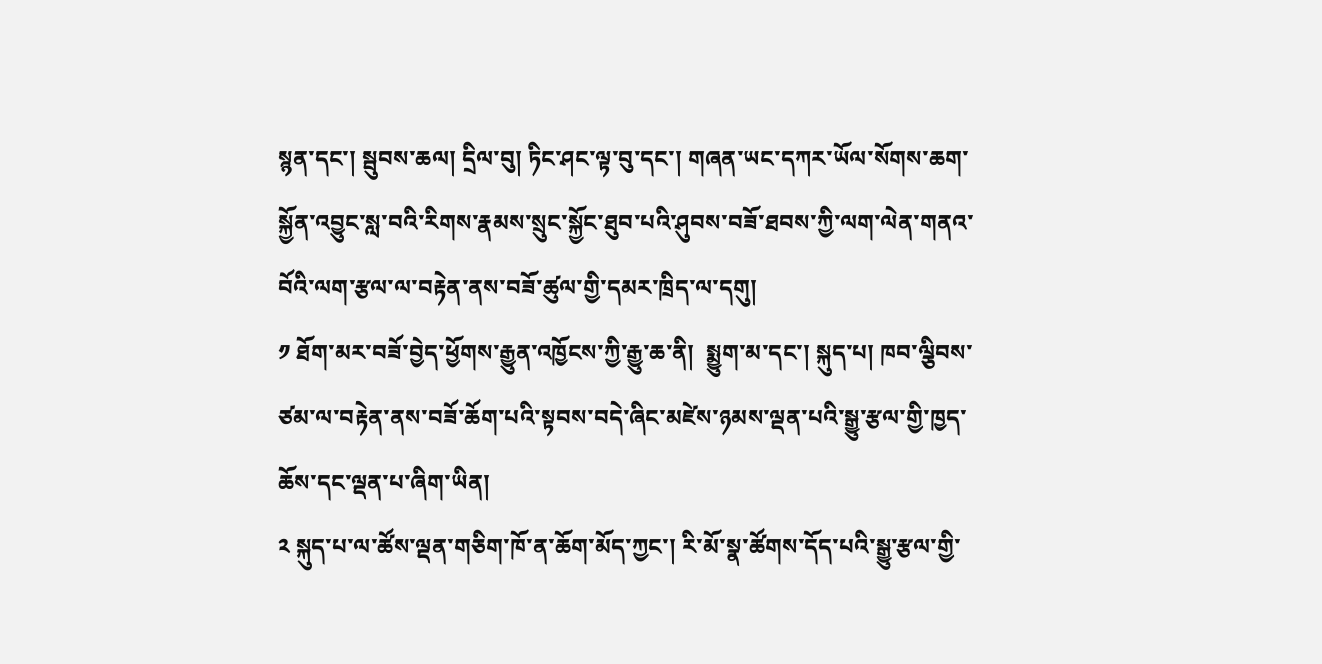སྙན་དང་། སྦུབས་ཆལ། དྲིལ་བུ། ཏིང་ཤང་ལྟ་བུ་དང་། གཞན་ཡང་དཀར་ཡོལ་སོགས་ཆག་སྐྱོན་འབྱུང་སླ་བའི་རིགས་རྣམས་སྲུང་སྐྱོང་ཐུབ་པའི་ཤུབས་བཟོ་ཐབས་ཀྱི་ལག་ལེན་གནའ་བོའི་ལག་རྩལ་ལ་བརྟེན་ནས་བཟོ་ཚུལ་གྱི་དམར་ཁྲིད་ལ་དགུ།
༡ ཐོག་མར་བཟོ་བྱེད་ཕྱོགས་རྒྱུན་འཁྱོངས་ཀྱི་རྒྱུ་ཆ་ནི།  སྨྱུག་མ་དང་། སྐུད་པ། ཁབ་ལྕིབས་ཙམ་ལ་བརྟེན་ནས་བཟོ་ཆོག་པའི་སྟབས་བདེ་ཞིང་མཛེས་ཉམས་ལྡན་པའི་སྒྱུ་རྩལ་གྱི་ཁྱད་ཆོས་དང་ལྡན་པ་ཞིག་ཡིན།
༢ སྐུད་པ་ལ་ཚོས་ལྡན་གཅིག་ཁོ་ན་ཆོག་མོད་ཀྱང་། རི་མོ་སྣ་ཚོགས་དོད་པའི་སྒྱུ་རྩལ་གྱི་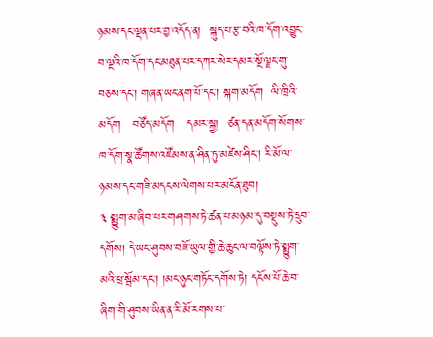ཉམས་དང་ལྡན་པར་བྱ་འདོད་ན།  སྐུད་པ་རྩ་བའི་ཁ་དོག་འབྱུང་བ་ལྔའི་ཁ་དོག་དང་མཐུན་པར་དཀར་སེར་དམར་སྔོ་ལྗང་གུ་བཅས་དང་། གཞན་ཡང་ནག་པོ་དང་། སྐག་མདོག  ལི་ཁྲིའི་མདོག   བཙོད་མདོག   དམར་སྐྱ།  ཙན་དན་མདོག་སོགས་ཁ་དོག་སྣ་ཚོགས་འཛོམས་ན་ཤིན་ཏུ་མཛེས་ཤིང་། རི་མོ་ལ་ཉམས་དང་གཟི་མདངས་ལེགས་པར་མངོན་ཐུབ།
༣ སྨྱུག་མ་ཞིབ་པར་གཤགས་ཏེ་ཚན་པ་མཉམ་དུ་བསྡུས་ཏེ་དྲུབ་དགོས། དེ་ཡང་ཤུབས་བཟོ་ཡུལ་གྱི་ཆེ་ཆུང་ལ་བལྟོས་ཏེ་སྨྱུག་མའི་ཕྲ་སྦོམ་དང་། །མང་ཉུང་གཏོང་དགོས་ཏེ། དངོས་པོ་ཆེ་བ་ཞིག་གི་ཤུབས་ཡིན་ན་རི་མོ་རགས་པ་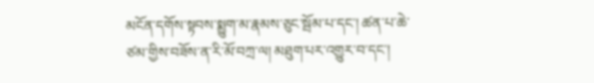མངོན་དགོས་སྟབས་སྨྱུག་མ་རྣམས་ཅུང་སྦོམ་པ་དང་། ཚན་པ་ཆེ་ཙམ་གྱིས་བཟོས་ན་རི་མོ་བཀྲ་ལ། མཐུག་པར་འགྱུར་བ་དང་།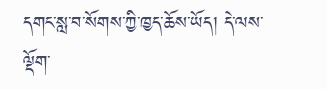དགང་སླ་བ་སོགས་ཀྱི་ཁྱད་ཆོས་ཡོད། དེ་ལས་ལྡོག་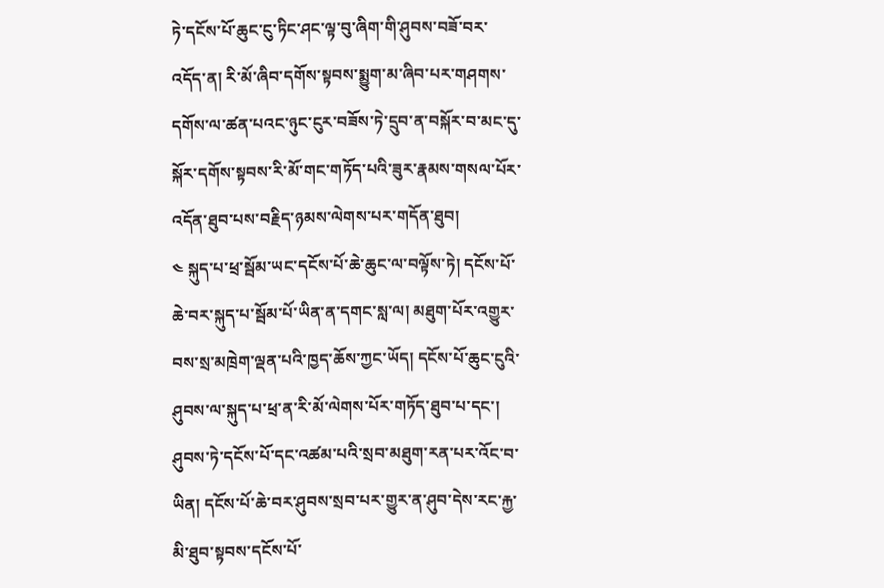ཏེ་དངོས་པོ་ཆུང་ངུ་ཏིང་ཤང་ལྟ་བུ་ཞིག་གི་ཤུབས་བཟོ་བར་འདོད་ན། རི་མོ་ཞིབ་དགོས་སྟབས་སྨྱུག་མ་ཞིབ་པར་གཤགས་དགོས་ལ་ཚན་པའང་ཉུང་ངུར་བཟོས་ཏེ་དྲུབ་ན་བསྐོར་བ་མང་དུ་སྐོར་དགོས་སྟབས་རི་མོ་གང་གཏོད་པའི་ཟུར་རྣམས་གསལ་པོར་འདོན་ཐུབ་པས་བརྗིད་ཉམས་ལེགས་པར་གདོན་ཐུབ།
༤ སྐུད་པ་ཕྲ་སྦོམ་ཡང་དངོས་པོ་ཆེ་ཆུང་ལ་བལྟོས་ཏེ། དངོས་པོ་ཆེ་བར་སྐུད་པ་སྦོམ་པོ་ཡིན་ན་དགང་སླ་ལ། མཐུག་པོར་འགྱུར་བས་སྲ་མཁྲེག་ལྡན་པའི་ཁྱད་ཆོས་ཀྱང་ཡོད། དངོས་པོ་ཆུང་ངུའི་ཤུབས་ལ་སྐུད་པ་ཕྲ་ན་རི་མོ་ལེགས་པོར་གཏོད་ཐུབ་པ་དང་། ཤུབས་ཏེ་དངོས་པོ་དང་འཚམ་པའི་སྲབ་མཐུག་རན་པར་འོང་བ་ཡིན། དངོས་པོ་ཆེ་བར་ཤུབས་སྲབ་པར་གྱུར་ན་ཤུབ་དེས་རང་རྐྱ་མི་ཐུབ་སྟབས་དངོས་པོ་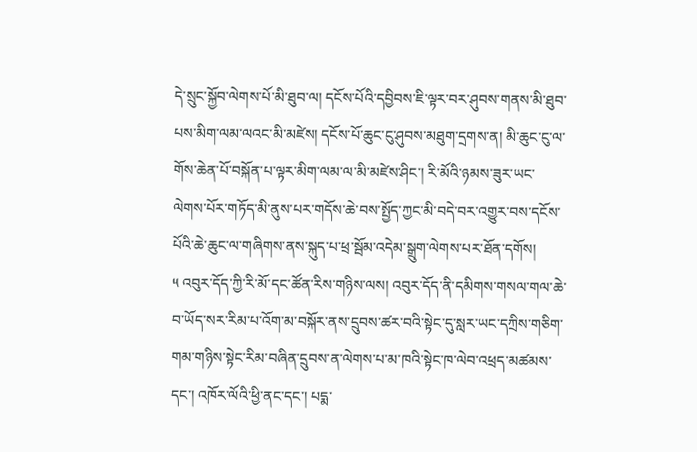དེ་སྲུང་སྐྱོབ་ལེགས་པོ་མི་ཐུབ་ལ། དངོས་པོའི་དབྱིབས་ཇི་ལྟར་བར་ཤུབས་གནས་མི་ཐུབ་པས་མིག་ལམ་ལའང་མི་མཛེས། དངོས་པོ་ཆུང་ངུ་ཤུབས་མཐུག་དྲགས་ན། མི་ཆུང་ངུ་ལ་གོས་ཆེན་པོ་བསྐོན་པ་ལྟར་མིག་ལམ་ལ་མི་མཛེས་ཤིང་། རི་མོའི་ཉམས་ཟུར་ཡང་ལེགས་པོར་གཏོད་མི་ནུས་པར་གདོས་ཆེ་བས་སྤྱོད་ཀྱང་མི་བདེ་བར་འགྱུར་བས་དངོས་པོའི་ཆེ་ཆུང་ལ་གཞིགས་ནས་སྐུད་པ་ཕྲ་སྦོམ་འདེམ་སྒྲུག་ལེགས་པར་ཐོན་དགོས།
༥ འབུར་དོད་ཀྱི་རི་མོ་དང་ཚོན་རིས་གཉིས་ལས། འབུར་དོད་ནི་དམིགས་གསལ་གལ་ཆེ་བ་ཡོད་སར་རིམ་པ་འོག་མ་བསྐོར་ནས་དྲུབས་ཚར་བའི་སྟེང་དུ་སླར་ཡང་དཀྲིས་གཅིག་གམ་གཉིས་སྟེང་རིམ་བཞིན་དྲུབས་ན་ལེགས་པ་མ་ཁའི་སྟེང་ཁ་ལེབ་འཕྲད་མཚམས་དང་། འཁོར་ལོའི་ཕྱི་ནང་དང་། པདྨ་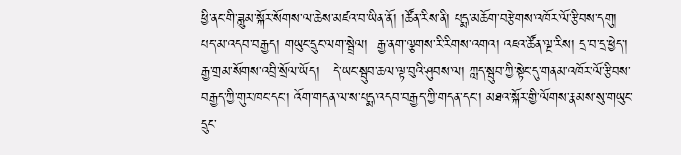ཕྱི་ནང་གི་ཟླུམ་སྐོར་སོགས་ལ་ཆེས་མཛའ་བ་ཡིན་ནོ། །ཚོན་རིས་ནི། པདྨ་མཆོག་བརྩེགས་འཁོར་ལོ་རྩིབས་དགུ། པད་མ་འདབ་བརྒྱད། གཡུང་དྲུང་ལག་སྦྲེལ།  རྒྱ་ནག་ལྕགས་རི་རིགས་འགའ། འཇའ་ཚོན་ལྔ་རིས། དྲ་བ་དྲ་ཕྱེད་། རྒྱ་གྲམ་སོགས་འབྲི་སྲོལ་ཡོད།   དེ་ཡང་སྦུབ་ཆལ་ལྟ་བུའི་ཤུབས་ལ། ཀླད་སྦུབ་ཀྱི་སྟེང་དུ་གནམ་འཁོར་ལོ་རྩིབས་བརྒྱད་ཀྱི་གུར་ཁང་དང་། འོག་གདན་ལ་ས་པདྨ་འདབ་བརྒྱད་ཀྱི་གདན་དང་། མཐའ་སྐོར་གྱི་ལོགས་རྣམས་སུ་གཡུང་དྲུང་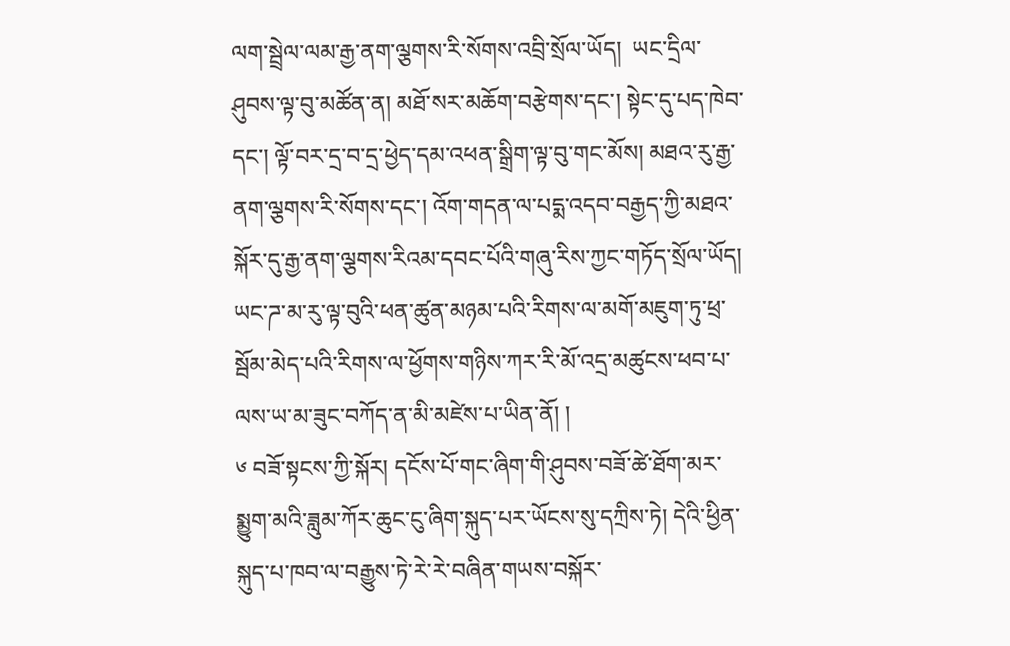ལག་སྦྲེལ་ལམ་རྒྱ་ནག་ལྕགས་རི་སོགས་འབྲི་སྲོལ་ཡོད།  ཡང་དྲིལ་ཤུབས་ལྟ་བུ་མཚོན་ན། མཐོ་སར་མཆོག་བརྩེགས་དང་། སྟེང་དུ་པད་ཁེབ་དང་། ལྟོ་བར་དྲ་བ་དྲ་ཕྱེད་དམ་འཕན་སྒྲིག་ལྟ་བུ་གང་མོས། མཐའ་རུ་རྒྱ་ནག་ལྕགས་རི་སོགས་དང་། འོག་གདན་ལ་པདྨ་འདབ་བརྒྱད་ཀྱི་མཐའ་སྐོར་དུ་རྒྱ་ནག་ལྕགས་རིའམ་དབང་པོའི་གཞུ་རིས་ཀྱང་གཏོད་སྲོལ་ཡོད། ཡང་ཌ་མ་རུ་ལྟ་བུའི་ཕན་ཚུན་མཉམ་པའི་རིགས་ལ་མགོ་མཇུག་ཏུ་ཕྲ་སྦོམ་མེད་པའི་རིགས་ལ་ཕྱོགས་གཉིས་ཀར་རི་མོ་འདྲ་མཚུངས་ཕབ་པ་ལས་ཡ་མ་ཟུང་བཀོད་ན་མི་མཛེས་པ་ཡིན་ནོ། །
༦ བཟོ་སྟངས་ཀྱི་སྐོར། དངོས་པོ་གང་ཞིག་གི་ཤུབས་བཟོ་ཚེ་ཐོག་མར་སྨྱུག་མའི་ཟླུམ་ཀོར་ཆུང་ངུ་ཞིག་སྐུད་པར་ཡོངས་སུ་དཀྲིས་ཏེ། དེའི་ཕྱིན་སྐུད་པ་ཁབ་ལ་བརྒྱུས་ཏེ་རེ་རེ་བཞིན་གཡས་བསྐོར་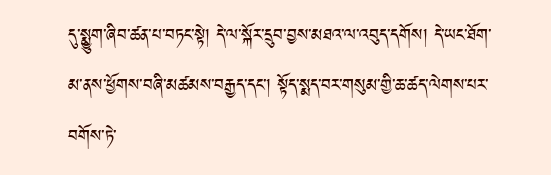དུ་སྨྱུག་ཞིབ་ཚན་པ་བཏང་སྟེ། དེ་ལ་སྐོར་དྲུབ་བྱས་མཐའ་ལ་འབུད་དགོས། དེ་ཡང་ཐོག་མ་ནས་ཕྱོགས་བཞི་མཚམས་བརྒྱད་དང་། སྟོད་སྨད་བར་གསུམ་གྱི་ཆ་ཚད་ལེགས་པར་བགོས་ཏེ་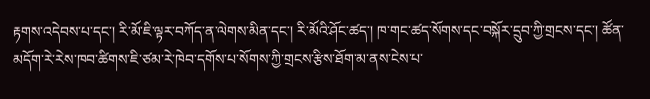རྟགས་འདེབས་པ་དང་། རི་མོ་ཇི་ལྟར་བཀོད་ན་ལེགས་མིན་དང་། རི་མོའི་ཤོང་ཚད་། ཁ་གང་ཚད་སོགས་དང་བསྐོར་དྲུབ་ཀྱི་གྲངས་དང་། ཚོན་མདོག་རེ་རེས་ཁབ་ཚིགས་ཇི་ཙམ་རེ་ཁེབ་དགོས་པ་སོགས་ཀྱི་གྲངས་རྩིས་ཐོག་མ་ནས་ངེས་པ་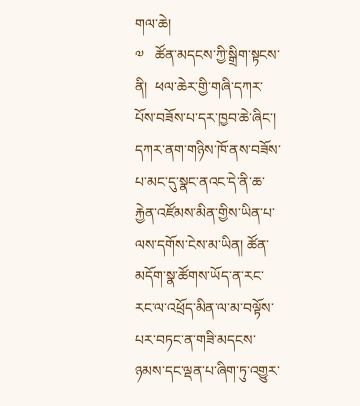གལ་ཆེ།
༧   ཚོན་མདངས་ཀྱི་སྒྲིག་སྟངས་ནི།  ཕལ་ཆེར་གྱི་གཞི་དཀར་པོས་བཟོས་པ་དར་ཁྱབ་ཆེ་ཞིང་། དཀར་ནག་གཉིས་ཁོ་ནས་བཟོས་པ་མང་དུ་སྣང་ནའང་དེ་ནི་ཆ་རྐྱེན་འཛོམས་མིན་གྱིས་ཡིན་པ་ལས་དགོས་ངེས་མ་ཡིན། ཚོན་མདོག་སྣ་ཚོགས་ཡོད་ན་རང་རང་ལ་འཕྲོད་མིན་ལ་མ་བལྟོས་པར་བཏང་ན་གཟི་མདངས་ཉམས་དང་ལྡན་པ་ཞིག་ཏུ་འགྱུར་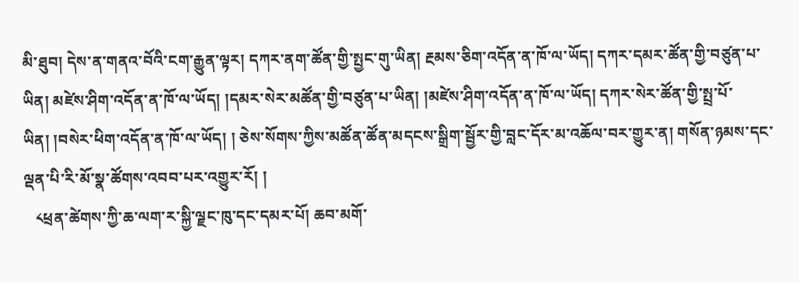མི་ཐུབ། དེས་ན་གནའ་བོའི་ངག་རྒྱུན་ལྟར། དཀར་ནག་ཚོན་གྱི་སྤྱང་གུ་ཡིན། རྔམས་ཅིག་འདོན་ན་ཁོ་ལ་ཡོད། དཀར་དམར་ཚོན་གྱི་བཙུན་པ་ཡིན། མཛེས་ཤིག་འདོན་ན་ཁོ་ལ་ཡོད། །དམར་སེར་མཚོན་གྱི་བཙུན་པ་ཡིན། །མཛེས་ཤིག་འདོན་ན་ཁོ་ལ་ཡོད། དཀར་སེར་ཚོན་གྱི་སྤྲ་པོ་ཡིན། །བསེར་ཕིག་འདོན་ན་ཁོ་ལ་ཡོད། ། ཅེས་སོགས་ཀྱིས་མཚོན་ཚོན་མདངས་སྒྲིག་སྦྱོར་གྱི་བླང་དོར་མ་འཆོལ་བར་གྱུར་ན། གསོན་ཉམས་དང་ལྡན་པི་རི་མོ་སྣ་ཚོགས་འབབ་པར་འགྱུར་རོ། །
   ༨ཕྲན་ཚེགས་ཀྱི་ཆ་ལག་ར་སྐྱི་ལྗང་ཁུ་དང་དམར་པོ། ཆབ་མགོ་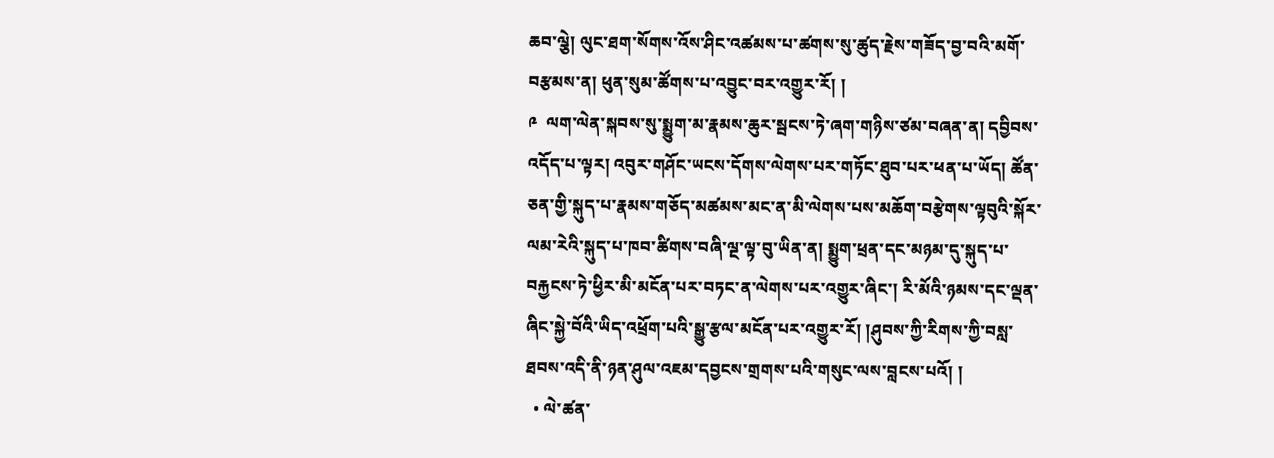ཆབ་ལྕེ། ལུང་ཐག་སོགས་འོས་ཤིང་འཚམས་པ་ཚགས་སུ་ཚུད་རྗེས་གཟོད་བྱ་བའི་མགོ་བརྩམས་ན། ཕུན་སུམ་ཚོགས་པ་འབྱུང་བར་འགྱུར་རོ། །
༩  ལག་ལེན་སྐབས་སུ་སྨྱུག་མ་རྣམས་ཆུར་སྦངས་ཏེ་ཞག་གཉིས་ཙམ་བཞན་ན། དབྱིབས་འདོད་པ་ལྟར། འབུར་གཤོང་ཡངས་དོགས་ལེགས་པར་གཏོང་ཐུབ་པར་ཕན་པ་ཡོད། ཚོན་ཅན་གྱི་སྐུད་པ་རྣམས་གཅོད་མཚམས་མང་ན་མི་ལེགས་པས་མཆོག་བརྩེགས་ལྟབུའི་སྐོར་ལམ་རེའི་སྐུད་པ་ཁབ་ཚིགས་བཞི་ལྔ་ལྟ་བུ་ཡིན་ན། སྨྱུག་ཕྲན་དང་མཉམ་དུ་སྐུད་པ་བརྐྱངས་ཏེ་ཕྱིར་མི་མངོན་པར་བཏང་ན་ལེགས་པར་འགྱུར་ཞིང་། རི་མོའི་ཉམས་དང་ལྡན་ཞིང་སྐྱེ་བོའི་ཡིད་འཕྲོག་པའི་སྒྱུ་རྩལ་མངོན་པར་འགྱུར་རོ། །ཤུབས་ཀྱི་རིགས་ཀྱི་བསླ་ཐབས་འདི་ནི་ཉན་ཤུལ་འཇམ་དབྱངས་གྲགས་པའི་གསུང་ལས་བླངས་པའོ། །
  • ལེ་ཚན་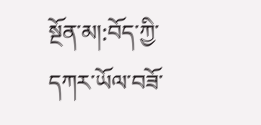སྔོན་མ།:བོད་ཀྱི་དཀར་ཡོལ་བཟོ་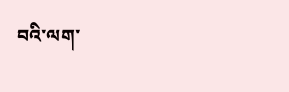བའི་ལག་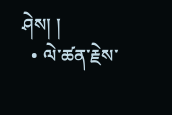ཤེས། །
  • ལེ་ཚན་རྗེས་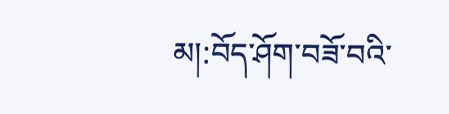མ།:བོད་ཤོག་བཟོ་བའི་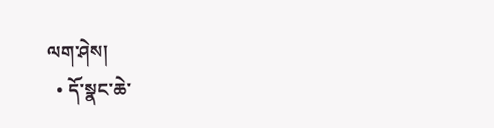ལག་ཤེས།
  • དོ་སྣང་ཆེ་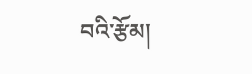བའི་རྩོམ།